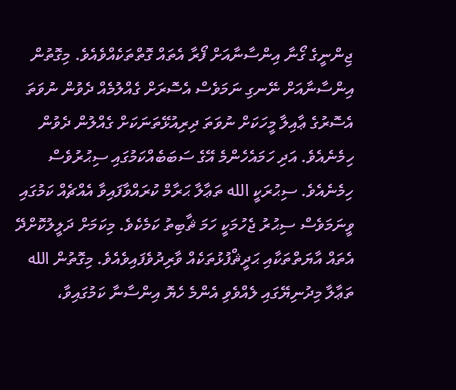ޖިންނީގެ ގޯނާ އިންސާނާއަށް ފޯރާ އެތައް ގޮތްތަކެއްވެއެވެ. މިގޮތުން އިންސާނާއަށް ނޭނގި ނަމަވެސް އެސޮރަށް ގެއްލުމެއް ދެވުން ނުވަތަ އެސޮރުގެ ޢާއިލާ މީހަކަށް ނުވަތަ ދިރިއުޅޭތަނަކަށް ގެއްލުން ދެވުން ހިމެނެއެވެ. އަދި ހަމައެހެންމެ އޭގެ ސަބަބެއްކަމުގައި ސިޙުރުވެސް ހިމެނެއެވެ. ސިޙުރަކީ الله ތަޢާލާ ޙަރާމް ކުރައްވާފައިވާ އެއްޗެއް ކަމުގައި ވީނަމަވެސް ސިޙުރު ޖެހުމަކީ ހަމަ ޘާބިތު ކަމެކެވެ. މިކަމަށް ދަލީލުކޮށްދޭ އެތައް އާޔަތްތަކާއި ޙަދީޘްފުޅުތަކެއް ވާރިދުވެފައިވެއެވެ. މިގޮތުން الله ތަޢާލާ މިދުނިޔޭގައި ލެއްވެވި އެންމެ ހެޔޮ އިންސާނާ ކަމުގައިވާ،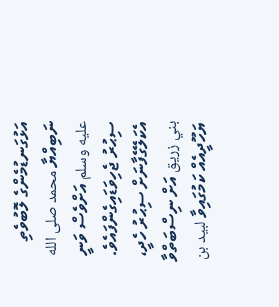އަޅުގަނޑުމެންގެ ލޮބުވެތި ނަބިއްޔާ محمد صلى الله عليه وسلم އަށްވެސް ވަނީ ސިޙުރު ޖެހިވަޑައިގެންފައެވެ. އެކަލޭގެފާނަށް ސިޙުރު ހެދީ، بني زريق އަށް ނިސްބަތްވާ ޔަހޫދީއެއް ކަމުގައިވާ لبيد بن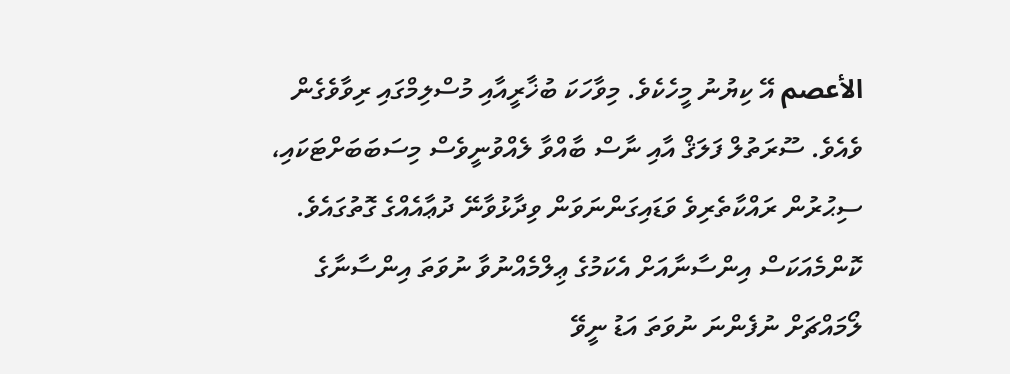الأعصم އޭ ކިޔުނު މީހެކެވެ. މިވާހަކަ ބުޚާރީއާއި މުސްލިމްގައި ރިވާވެގެން ވެއެވެ. ސޫރަތުލް ފަލަޤް އާއި ނާސް ބާއްވާ ލެއްވުނީވެސް މިސަބަބަށްޓަކައި، ސިޙުރުން ރައްކާތެރިވެ ވަޑައިގަންނަވަން ވިދާޅުވާނޭ ދުޢާއެއްގެ ގޮތުގައެވެ.
ކޮންމެއަކަސް އިންސާނާއަށް އެކަމުގެ ޢިލްމެއްނުވާ ނުވަތަ އިންސާނާގެ ލޯމައްޗަށް ނުފެންނަ ނުވަތަ އަޑު ނީވޭ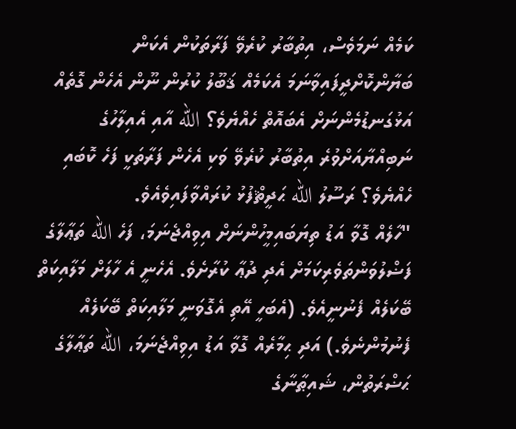ކަމެއް ނަމަވެސް، އިތުބާރު ކުރެވޭ ފަރާތަކުން އެކަން ބަޔާންކޮށްދީފައިވާނަމަ އެކަމެއް ޤަބޫލު ކުރުން ނޫން އެހެން ގޮތެއް އަޅުގަނޑުމެންނަށް އެބައޮތް ހެއްޔެވެ؟ الله އާއި އެއިލާހުގެ ނަބިއްޔާއަށްވުރެ އިތުބާރު ކުރެވޭ ވަކި އެހެން ފަރާތަކީ ފަހެ ކޮބައި ހެއްޔެވެ؟ ރަސޫލު الله ޙަދީޘްފުޅު ކުރައްވާފައިވެއެވެ.
"ހާލެއް ގޮވާ އަޑު ތިޔަބައިމީހުންނަށް އިވިއްޖެނަމަ، ފަހެ الله ތަޢާލާގެ ފަޟްލުވަންތަވެރިކަމަށް އެދި ދުޢާ ކުރާށެވެ. އެހެނީ އެ ހާލަށް މަލާއިކަތް ބޭކަލެއް ފެނުނީއެވެ. (އެބަހީ އޭތި އެގޮވަނީ މަލާއިކަތް ބޭކަލެއް ފެނުމުންނެވެ.) އަދި ޙިމާރެއް ގޮވާ އަޑު އިވިއްޖެނަމަ، الله ތަޢާލާގެ ޙަޟްރަތުން، ޝައިޠާނާގެ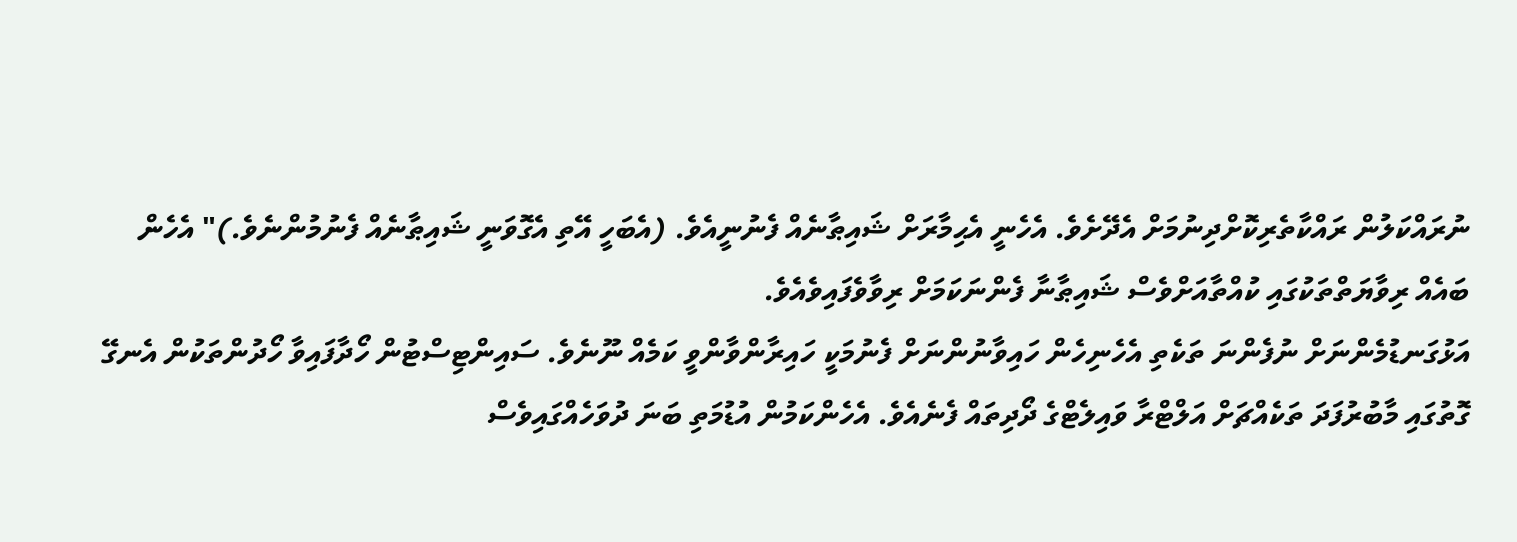ނުރައްކަލުން ރައްކާތެރިކޮށްދިނުމަށް އެދޭށެވެ. އެހެނީ އެޙިމާރަށް ޝައިޠާނެއް ފެނުނީއެވެ. (އެބަހީ އޭތި އެގޮވަނީ ޝައިޠާނެއް ފެނުމުންނެވެ.)" އެހެން ބައެއް ރިވާޔަތްތަކުގައި ކުއްތާއަށްވެސް ޝައިޠާނާ ފެންނަކަމަށް ރިވާވެފައިވެއެވެ.
އަޅުގަނޑުމެންނަށް ނުފެންނަ ތަކެތި އެހެނިހެން ހައިވާނުންނަށް ފެނުމަކީ ހައިރާންވާންވީ ކަމެއް ނޫނެވެ. ސައިންޓިސްޓުން ހޯދާފައިވާ ހޯދުންތަކުން އެނގޭ ގޮތުގައި މާބުރުފަދަ ތަކެއްޗަށް އަލްޓްރާ ވައިލެޓްގެ ދޯދިތައް ފެނެއެވެ. އެހެންކަމުން އުޑުމަތި ބަނަ ދުވަހެއްގައިވެސް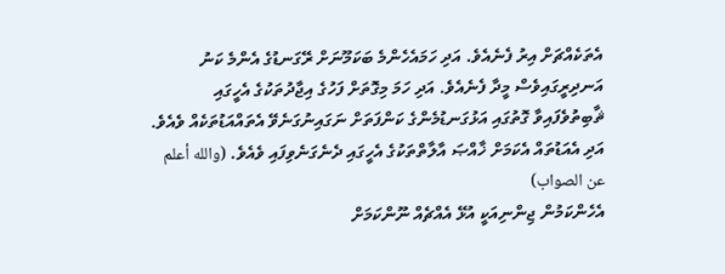އެތަކެއްޗަށް އިރު ފެނެއެވެ. އަދި ހަމައެހެންމެ ބަކަމޫނަށް ރޭގަނޑުގެ އެންމެ ކަނު އަނދިރީގައިވެސް މީދާ ފެނެއެވެ. އަދި ހަމަ މިގޮތަށް ފަހުގެ އިޖާދުތަކުގެ އެހީގައި ޘާބިތުވެފައިވާ ގޮތުގައި އަޅުގަނޑުމެންގެ ކަންފަތަށް ނަގައިނުގަނެވޭ އެތައްއަޑުތަކެއް ވެއެވެ. އަދި އެއަޑުތައް އެކަމަށް ޚާއްޞަ އާލާތްތަކުގެ އެހީގައި ދެނެގަނެވިފައި ވެއެވެ. (والله أعلم عن الصواب)
އެހެންކަމުން ޖިންނިއަކީ އުޅޭ އެއްޗެއް ނޫންކަމަށް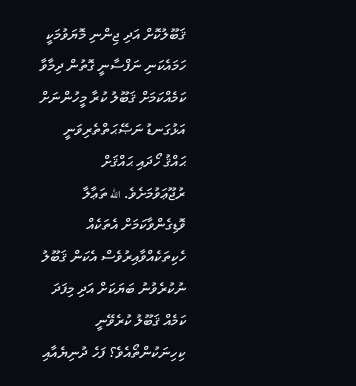ޤަބޫލުކޮށް އަދި ޖިންނި މޮޔަވުމަކީ ހަމައެކަނި ނަފްސާނީ ގޮތުން ދިމާވާ ކަމެއްކަމަށް ޤަބޫލު ކުރާ މީހުންނަށް އަޅުގަނޑު ނަޞޭޙަތްތެރިވަނީ ޙައްޤު ހޯދައި ޙައްޤަށް ރުޖޫޢަވުމަށެވެ. الله ތަޢާލާ ވޮޑިގެންވާކަމަށް އެތަކެއް ހެކިތަކެއްވާއިރުވެސް އެކަން ޤަބޫލު ނުކުރެވުނު ބަޔަކަށް އަދި މިފަދަ ކަމެއް ޤަބޫލު ކުރެވޭނީ ކިހިނަކުންތޯއެވެ؟ ފަހެ ދުނިޔެއާއި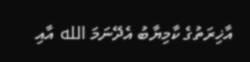އާޚިރަތުގެ ކާމިޔާބު އެދޭނަމަ الله އާއި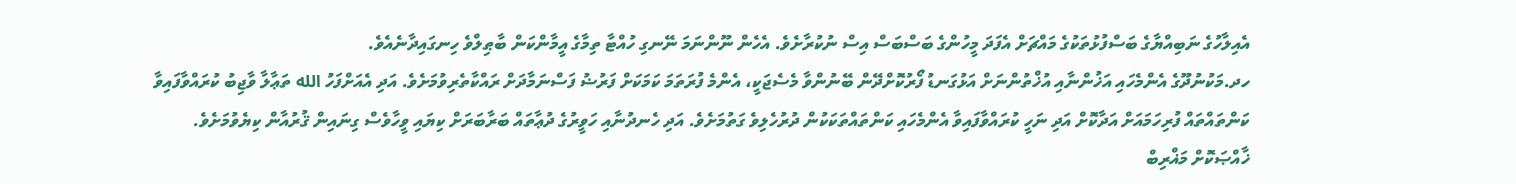އެއިލާހުގެ ނަބިއްޔާގެ ބަސްފުޅުތަކުގެ މައްޗަށް އެފަދަ މީހުންގެ ބަސްބަސް އިސް ނުކުރާށެވެ. އެހެން ނޫންނަމަ ނޭނގި ހުއްޓާ ތިމާގެ އީމާންކަން ބާޠިލްވެ ހިނގައިދާނެއެވެ.
ހދ.މަކުނުދޫގެ އެންމެހައި އަޚުންނާއި އުޚްތުންނަށް އަޅުގަނޑު ފޯރުކޮށްދޭން ބޭނުންވާ މެސެޖަކީ، އެންމެ ފުރަތަމަ ކަމަކަށް ފަރުޟު ފަސްނަމާދަށް ރައްކާތެރިވުމަށެވެ. އަދި އެއަށްފަހު الله ތަޢާލާ ވާޖިބު ކުރައްވާފައިވާ ކަންތައްތައް ފުރިހަމައަށް އަދާކޮށް އަދި ނަހީ ކުރައްވާފައިވާ އެންމެހައި ކަންތައްތަކަކުން ދުރުހެލިވެ ގަތުމަށެވެ. އަދި ހެނދުނާއި ހަވީރުގެ ދުޢާތައް ބަރާބަރަށް ކިޔައި ވީހާވެސް ގިނައިން ޤުރުއާން ކިޔެވުމަށެވެ. ޚާއްޞަކޮށް މަޣްރިބް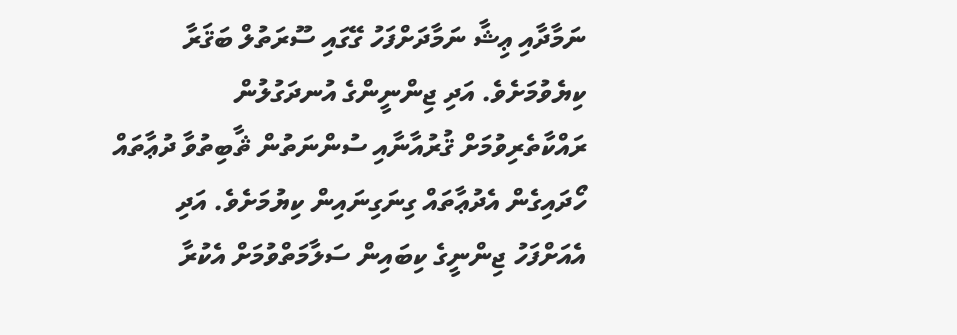ނަމާދާއި ޢިޝާ ނަމާދަށްފަހު ގޭގައި ސޫރަތުލް ބަޤަރާ ކިޔެވުމަށެވެ. އަދި ޖިންނީންގެ އުނދަގުލުން ރައްކާތެރިވުމަށް ޤުރުއާނާއި ސުންނަތުން ޘާބިތުވާ ދުޢާތައް ހޯދައިގެން އެދުޢާތައް ގިނަގިނައިން ކިޔުމަށެވެ. އަދި އެއަށްފަހު ޖިންނީގެ ކިބައިން ސަލާމަތްވުމަށް އެކުރާ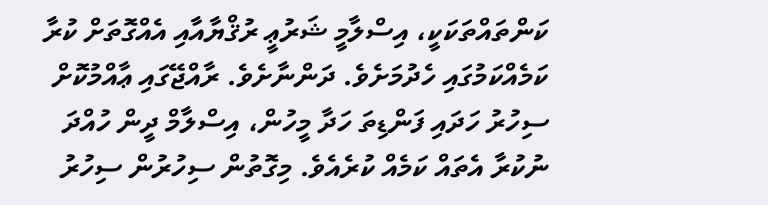ކަންތައްތަކަކީ، އިސްލާމީ ޝަރުޢީ ރުޤްޔާއާއި އެއްގޮތަށް ކުރާ ކަމެއްކަމުގައި ހެދުމަށެވެ. ދަންނާށެވެ. ރާއްޖޭގައި ޢާއްމުކޮށް ސިހުރު ހަދައި ފަންޑިތަ ހަދާ މީހުން، އިސްލާމް ދީން ހުއްދަ ނުކުރާ އެތައް ކަމެއް ކުރެއެވެ. މިގޮތުން ސިހުރުން ސިހުރު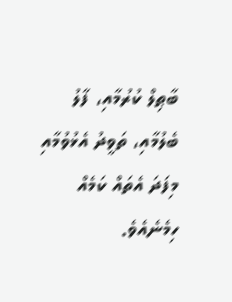ބާޠިލް ކުރުމާއި، ފާލު ބެލުމާއި، ތަވީދު އެޅުވުމާއި މިފަދަ އެތައް ކަމެއް ހިމެނެއެވެ.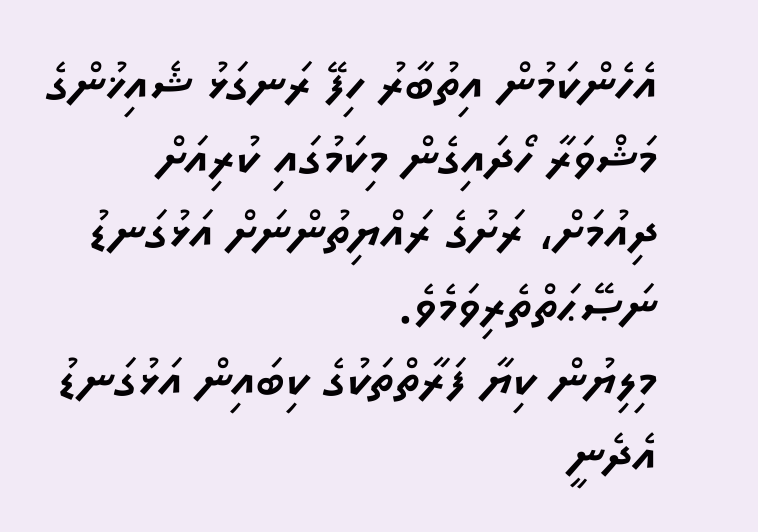އެހެންކަމުން އިތުބާރު ހިފޭ ރަނގަޅު ޝެއިޚުންގެ މަޝްވަރާ ހޯދައިގެން މިކަމުގައި ކުރިއަށް ދިއުމަށް، ރަށުގެ ރައްޔިތުންނަށް އަޅުގަނޑު ނަޞޭޙަތްތެރިވަމެވެ.
މިލިޔުން ކިޔާ ފަރާތްތަކުގެ ކިބައިން އަޅުގަނޑު އެދެނީ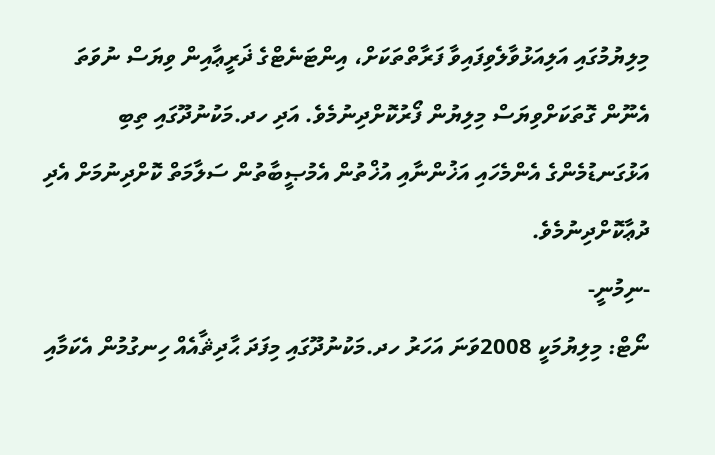މިލިޔުމުގައި އަލިއަޅުވާލެވިފައިވާ ފަރާތްތަކަށް، އިންޓަނެޓްގެ ޛަރީޢާއިން ވިޔަސް ނުވަތަ އެނޫން ގޮތަކަށްވިޔަސް މިލިޔުން ފޯރުކޮށްދިނުމެވެ. އަދި ހދ.މަކުނުދޫގައި ތިބި އަޅުގަނޑުމެންގެ އެންމެހައި އަޚުންނާއި އުޚްތުން އެމުޞީބާތުން ސަލާމަތް ކޮށްދިނުމަށް އެދި ދުޢާކޮށްދިނުމެވެ.
-ނިމުނީ-
ނޯޓް: މިލިޔުމަކީ 2008ވަނަ އަހަރު ހދ.މަކުނުދޫގައި މިފަދަ ޙާދިޘާއެއް ހިނގުމުން އެކަމާއި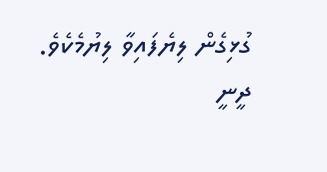ގުޅިގެން ލިޔެފައިވާ ލިޔުމެކެވެ.
ދީނީ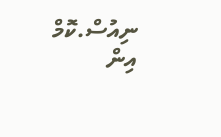ނިއުސް.ކޮމް އިން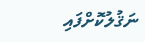ނަޤުލުކޮށްފައި